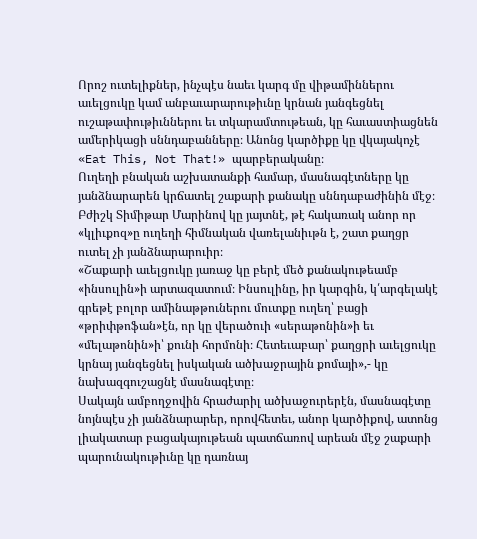Որոշ ուտելիքներ, ինչպէս նաեւ կարգ մը վիթամիններու աւելցուկը կամ անբաւարարութիւնը կրնան յանգեցնել ուշաթափութիւններու եւ տկարամտութեան, կը հաւաստիացնեն ամերիկացի սննդաբանները։ Անոնց կարծիքը կը վկայակոչէ «Eat This, Not That!» պարբերականը։
Ուղեղի բնական աշխատանքի համար, մասնագէտները կը յանձնարարեն կրճատել շաքարի քանակը սննդաբաժինին մէջ։ Բժիշկ Տիմիթար Մարինով կը յայտնէ, թէ հակառակ անոր որ «կլիւքոզ»ը ուղեղի հիմնական վառելանիւթն է, շատ քաղցր ուտել չի յանձնարարուիր։
«Շաքարի աւելցուկը յառաջ կը բերէ մեծ քանակութեամբ «ինսուլին»ի արտազատում։ Ինսուլինը, իր կարգին, կ՛արգելակէ գրեթէ բոլոր ամինաթթուներու մուտքը ուղեղ՝ բացի «թրիփթոֆան»էն, որ կը վերածուի «սերաթոնին»ի եւ «մելաթոնին»ի՝ քունի հորմոնի։ Հետեւաբար՝ քաղցրի աւելցուկը կրնայ յանգեցնել իսկական ածխաջրային քոմայի»,- կը նախազգուշացնէ մասնագէտը։
Սակայն ամբողջովին հրաժարիլ ածխաջուրերէն, մասնագէտը նոյնպէս չի յանձնարարեր, որովհետեւ, անոր կարծիքով, ատոնց լիակատար բացակայութեան պատճառով արեան մէջ շաքարի պարունակութիւնը կը դառնայ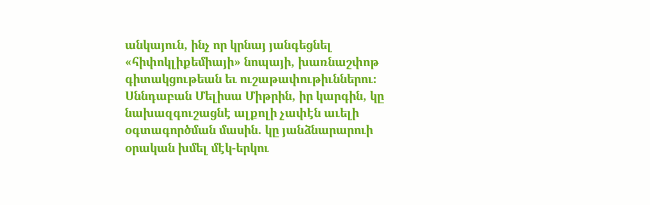անկայուն, ինչ որ կրնայ յանգեցնել «հիփոկլիքեմիայի» նոպայի, խառնաշփոթ գիտակցութեան եւ ուշաթափութիւններու։
Սննդաբան Մելիսա Միթրին, իր կարգին, կը նախազգուշացնէ ալքոլի չափէն աւելի օգտագործման մասին. կը յանձնարարուի օրական խմել մէկ-երկու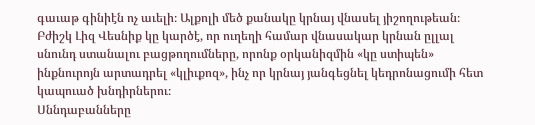գաւաթ գինիէն ոչ աւելի։ Ալքոլի մեծ քանակը կրնայ վնասել յիշողութեան։
Բժիշկ Լիզ Վեսնիք կը կարծէ, որ ուղեղի համար վնասակար կրնան ըլլալ սնունդ ստանալու բացթողումները, որոնք օրկանիզմին «կը ստիպեն» ինքնուրոյն արտադրել «կլիւքոզ», ինչ որ կրնայ յանգեցնել կեդրոնացումի հետ կապուած խնդիրներու։
Սննդաբանները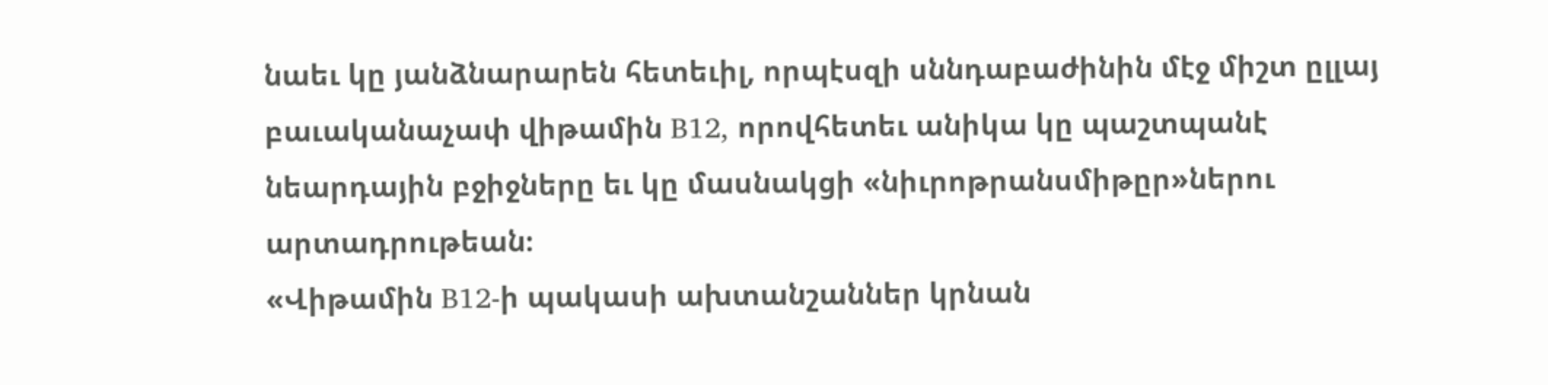նաեւ կը յանձնարարեն հետեւիլ, որպէսզի սննդաբաժինին մէջ միշտ ըլլայ բաւականաչափ վիթամին B12, որովհետեւ անիկա կը պաշտպանէ նեարդային բջիջները եւ կը մասնակցի «նիւրոթրանսմիթըր»ներու արտադրութեան։
«Վիթամին B12-ի պակասի ախտանշաններ կրնան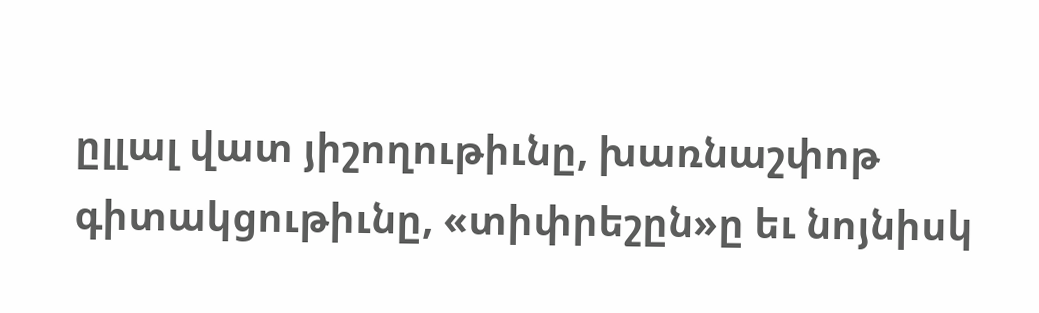ըլլալ վատ յիշողութիւնը, խառնաշփոթ գիտակցութիւնը, «տիփրեշըն»ը եւ նոյնիսկ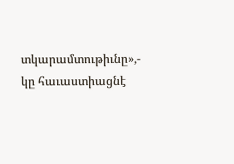տկարամտութիւնը»,- կը հաւաստիացնէ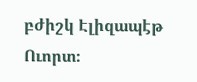բժիշկ Էլիզապէթ Ուորտ։